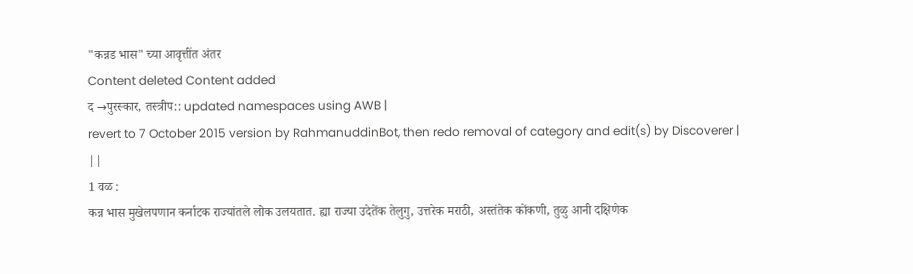"कन्नड भास" च्या आवृत्तींत अंतर
Content deleted Content added
द →पुरस्कार, तस्त्रीप:: updated namespaces using AWB |
revert to 7 October 2015 version by RahmanuddinBot, then redo removal of category and edit(s) by Discoverer |
||
1 वळ :
कन्न भास मुखेलपणान कर्नाटक राज्यांतले लोक उलयतात. ह्या राज्या उदेतेंक तेलुगु, उत्तरेक मराठी, अस्तंतेक कोंकणी, तुळु आनी दक्षिणेक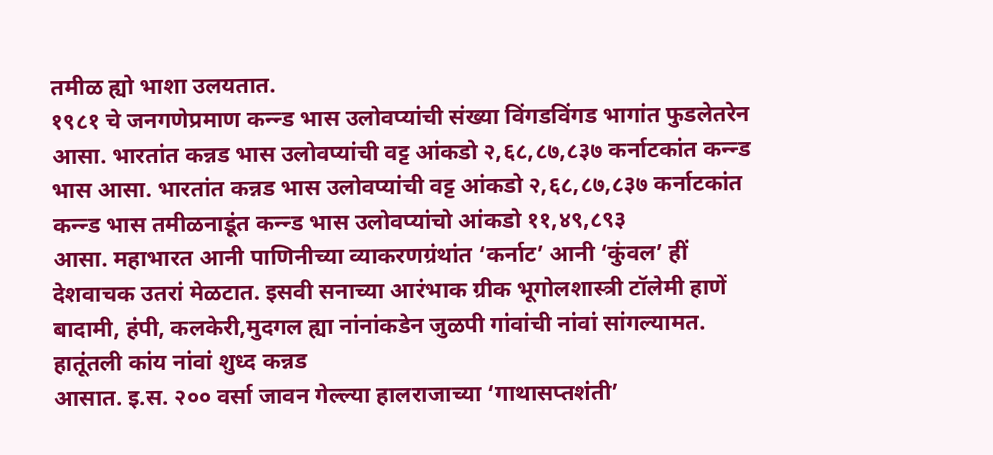तमीळ ह्यो भाशा उलयतात.
१९८१ चे जनगणेप्रमाण कन्न्ड भास उलोवप्यांची संख्या विंगडविंगड भागांत फुडलेतरेन आसा. भारतांत कन्नड भास उलोवप्यांची वट्ट आंकडो २,६८,८७,८३७ कर्नाटकांत कन्न्ड भास आसा. भारतांत कन्नड भास उलोवप्यांची वट्ट आंकडो २,६८,८७,८३७ कर्नाटकांत कन्न्ड भास तमीळनाडूंत कन्न्ड भास उलोवप्यांचो आंकडो ११,४९,८९३
आसा. महाभारत आनी पाणिनीच्या व्याकरणग्रंथांत ‘कर्नाट’ आनी ‘कुंवल’ हीं देशवाचक उतरां मेळटात. इसवी सनाच्या आरंभाक ग्रीक भूगोलशास्त्री टॉलेमी हाणें बादामी, हंपी, कलकेरी,मुदगल ह्या नांनांकडेन जुळपी गांवांची नांवां सांगल्यामत. हातूंतली कांय नांवां शुध्द कन्नड
आसात. इ.स. २०० वर्सा जावन गेल्ल्या हालराजाच्या ‘गाथासप्तशंती’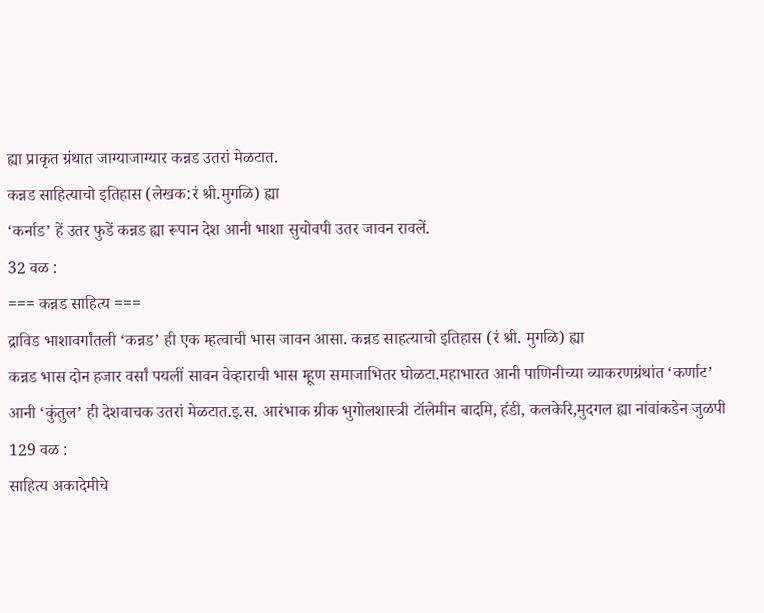ह्या प्राकृत ग्रंथात जाग्याजाग्यार कन्नड उतरां मेळटात.
कन्नड साहित्याचो इतिहास (लेखक:रं श्री.मुगळि) ह्या
‘कर्नाड’ हें उतर फुडें कन्नड ह्या रूपान देश आनी भाशा सुचोवपी उतर जावन रावलें.
32 वळ :
=== कन्नड साहित्य ===
द्राविड भाशावर्गांतली ‘कन्नड’ ही एक म्हत्वाची भास जावन आसा. कन्नड साहत्याचो इतिहास (रं श्री. मुगळि) ह्या
कन्नड भास दोन हजार वर्सां पयलीं सावन वेव्हाराची भास म्हूण समाजाभितर घोळटा.महाभारत आनी पाणिनीच्या व्याकरणग्रंथांत ‘कर्णाट’ आनी ‘कुंतुल’ ही देशवाचक उतरां मेळटात.इ.स. आरंभाक ग्रीक भुगोलशास्त्री टॉलेमीन बादमि, हंडी, कलकेरि,मुदगल ह्या नांवांकडेन जुळपी
129 वळ :
साहित्य अकादेमीचे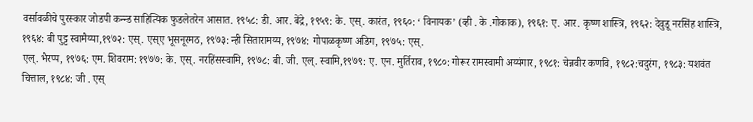वर्सावळीचे पुरस्कार जोडपी कन्न्ड साहित्यिक फुडलेतरेन आसात. १९५८: डी. आर. बेंद्रे, १९५९: के. एस्. कारंत, १९६०: ‘ विनायक’ (व्ही . के .गोकाक), १९६१: ए. आर. कृष्ण शास्त्रि, १९६२: देवुडू नरसिंह शास्त्रि, १९६४: बी पुट्ट स्वामैय्या,१९७२: एस्. एस्ए भूसनूरमठ, १९७३: न्ही सितारामय्य, १९७४: गोपाळकृष्ण अडिग, १९७५: एस्.
एल्. भैरप्प, १९७६: एम. शिवराम: १९७७: के. एस्. नरहिंसस्वामि, १९७८: बी. जी. एल्. स्वामि,१९७९: ए. एन. मुर्तिराव, १९८०: गोरूर रामस्वामी अय्यंगार, १९८१: चेन्नवीर कणवि, १९८२:चदुरंग, १९८३: यशवंत चित्ताल, १९८४: जी . एस्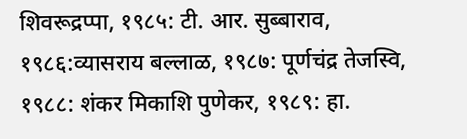शिवरूद्रप्पा, १९८५: टी. आर. सुब्बाराव, १९८६:व्यासराय बल्लाळ, १९८७: पूर्णचंद्र तेजस्वि, १९८८: शंकर मिकाशि पुणेकर, १९८९: हा.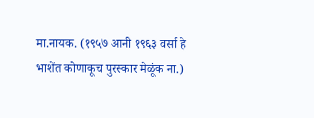मा.नायक. (१९५७ आनी १९६३ वर्सा हे भाशेंत कोणाकूच पुरस्कार मेळूंक ना.)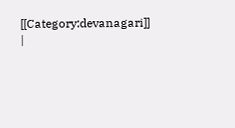[[Category:devanagari]]
|